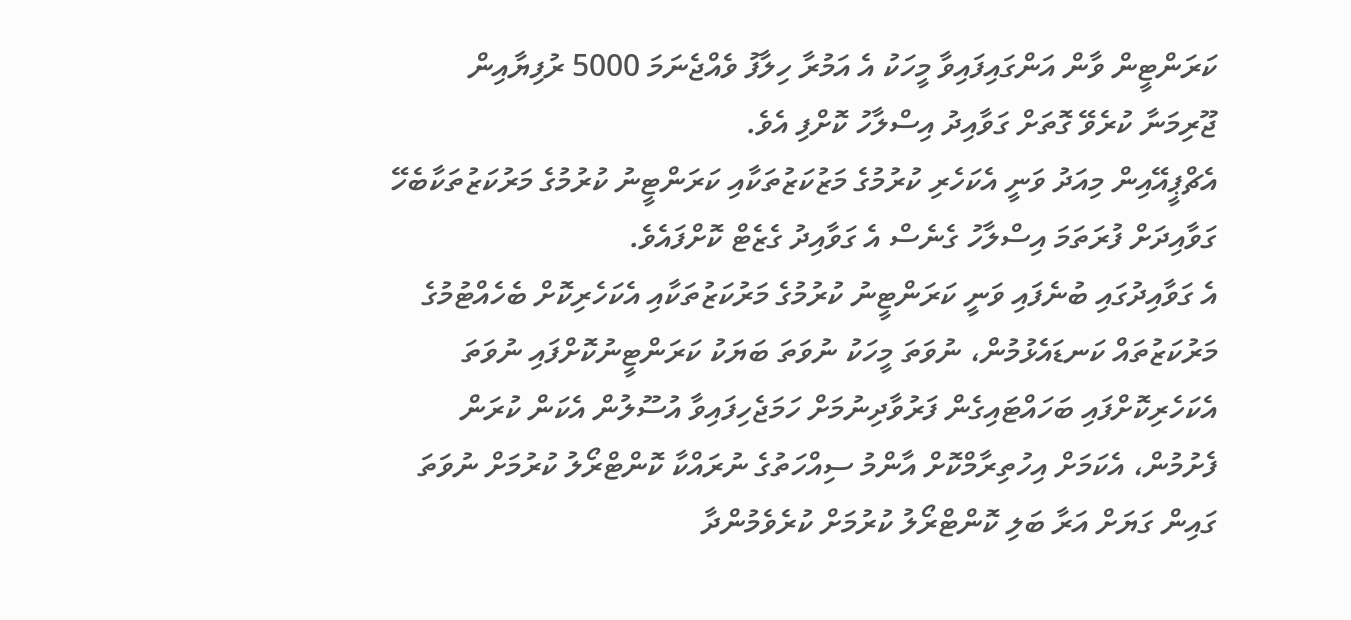ކަރަންޓީން ވާން އަންގައިފައިވާ މީހަކު އެ އަމުރާ ހިލާފު ވެއްޖެނަމަ 5000 ރުފިޔާއިން ޖޫރިމަނާ ކުރެވޭ ގޮތަށް ގަވާއިދު އިސްލާހު ކޮށްފި އެވެ.
އެޗްޕީއޭއިން މިއަދު ވަނީ އެކަހެރި ކުރުމުގެ މަޒުކަޒުތަކާއި ކަރަންޓީނު ކުރުމުގެ މަރުކަޒުތަކާބެހޭ ގަވާއިދަށް ފުރަތަމަ އިސްލާހު ގެނެސް އެ ގަވާއިދު ގެޒެޓް ކޮށްފައެވެ.
އެ ގަވާއިދުގައި ބުނެފައި ވަނީ ކަރަންޓީނު ކުރުމުގެ މަރުކަޒުތަކާއި އެކަހެރިކޮށް ބެހެއްޓުމުގެ މަރުކަޒުތައް ކަނޑައެޅުމުން، ނުވަތަ މީހަކު ނުވަތަ ބަޔަކު ކަރަންޓީނުކޮށްފައި ނުވަތަ އެކަހެރިކޮށްފައި ބަހައްޓައިގެން ފަރުވާދިނުމަށް ހަމަޖެހިފައިވާ އުސޫލުން އެކަން ކުރަން ފެށުމުން، އެކަމަށް އިހުތިރާމްކޮށް އާންމު ސިއްހަތުގެ ނުރައްކާ ކޮންޓްރޯލު ކުރުމަށް ނުވަތަ ގައިން ގަޔަށް އަރާ ބަލި ކޮންޓްރޯލު ކުރުމަށް ކުރެވެމުންދާ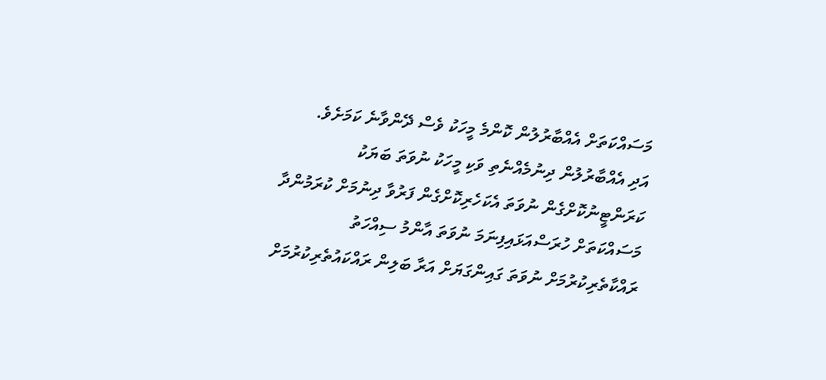މަސައްކަތަށް އެއްބާރުލުން ކޮންމެ މީހަކު ވެސް ދޭންވާނެ ކަމަށެވެ.
އަދި އެއްބާރުލުން ދިނުމެއްނެތި ވަކި މީހަކު ނުވަތަ ބަޔަކު ކަރަންޓީނުކޮށްގެން ނުވަތަ އެކަހެރިކޮށްގެން ފަރުވާ ދިނުމަށް ކުރަމުންދާ މަސައްކަތަށް ހުރަސްއަޅައިފިނަމަ ނުވަތަ އާންމު ސިއްހަތު ރައްކާތެރިކުރުމަށް ނުވަތަ ގައިންގަޔަށް އަރާ ބަލިން ރައްކައުތެރިކުރުމަށް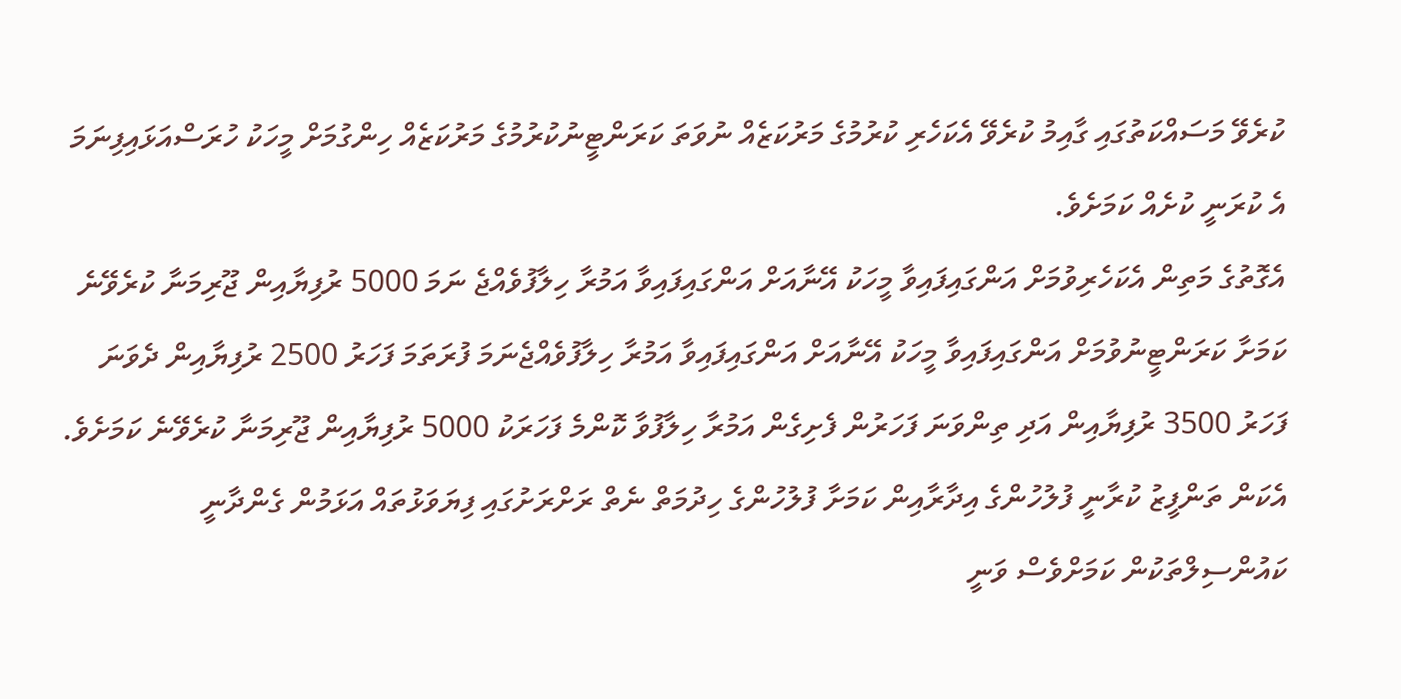ކުރެވޭ މަސައްކަތުގައި ގާއިމު ކުރެވޭ އެކަހެރި ކުރުމުގެ މަރުކަޒެއް ނުވަތަ ކަރަންޓީނުކުރުމުގެ މަރުކަޒެއް ހިންގުމަށް މީހަކު ހުރަސްއަޅައިފިނަމަ އެ ކުރަނީ ކުށެއް ކަމަށެވެ.
އެގޮތުގެ މަތިން އެކަހެރިވުމަށް އަންގައިފައިވާ މީހަކު އޭނާއަށް އަންގައިފައިވާ އަމުރާ ހިލާފުވެއްޖެ ނަމަ 5000 ރުފިޔާއިން ޖޫރިމަނާ ކުރެވޭނެ ކަމަށާ ކަރަންޓީނުވުމަށް އަންގައިފައިވާ މީހަކު އޭނާއަށް އަންގައިފައިވާ އަމުރާ ހިލާފުވެއްޖެނަމަ ފުރަތަމަ ފަހަރު 2500 ރުފިޔާއިން ދެވަނަ ފަހަރު 3500 ރުފިޔާއިން އަދި ތިންވަނަ ފަހަރުން ފެށިގެން އަމުރާ ހިލާފުވާ ކޮންމެ ފަހަރަކު 5000 ރުފިޔާއިން ޖޫރިމަނާ ކުރެވޭނެ ކަމަށެވެ.
އެކަން ތަންފީޒު ކުރާނީ ފުލުހުންގެ އިދާރާއިން ކަމަށާ ފުލުހުންގެ ހިދުމަތް ނެތް ރަށްރަށުގައި ފިޔަވަޅުތައް އަޅަމުން ގެންދާނީ ކައުންސިލްތަކުން ކަމަށްވެސް ވަނީ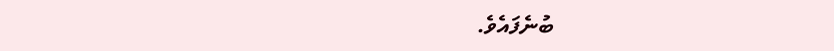ބުނެފައެވެ.